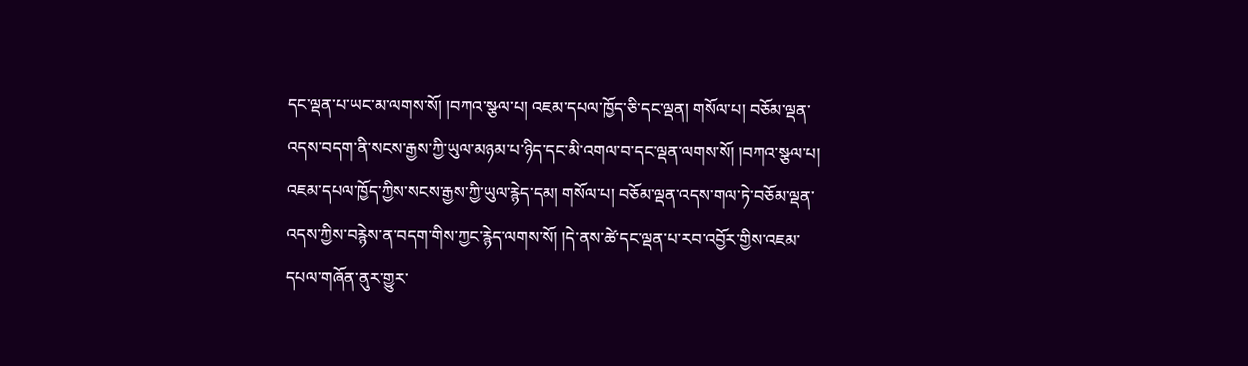དང་ལྡན་པ་ཡང་མ་ལགས་སོ། །བཀའ་སྩལ་པ། འཇམ་དཔལ་ཁྱོད་ཅི་དང་ལྡན། གསོལ་པ། བཅོམ་ལྡན་འདས་བདག་ནི་སངས་རྒྱས་ཀྱི་ཡུལ་མཉམ་པ་ཉིད་དང་མི་འགལ་བ་དང་ལྡན་ལགས་སོ། །བཀའ་སྩལ་པ། འཇམ་དཔལ་ཁྱོད་ཀྱིས་སངས་རྒྱས་ཀྱི་ཡུལ་རྙེད་དམ། གསོལ་པ། བཅོམ་ལྡན་འདས་གལ་ཏེ་བཅོམ་ལྡན་འདས་ཀྱིས་བརྙེས་ན་བདག་གིས་ཀྱང་རྙེད་ལགས་སོ། །དེ་ནས་ཚེ་དང་ལྡན་པ་རབ་འབྱོར་གྱིས་འཇམ་དཔལ་གཞོན་ནུར་གྱུར་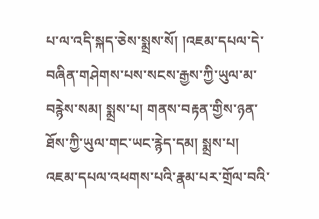པ་ལ་འདི་སྐད་ཅེས་སྨྲས་སོ། །འཇམ་དཔལ་དེ་བཞིན་གཤེགས་པས་སངས་རྒྱས་ཀྱི་ཡུལ་མ་བརྙེས་སམ། སྨྲས་པ། གནས་བརྟན་གྱིས་ཉན་ཐོས་ཀྱི་ཡུལ་གང་ཡང་རྙེད་དམ། སྨྲས་པ། འཇམ་དཔལ་འཕགས་པའི་རྣམ་པར་གྲོལ་བའི་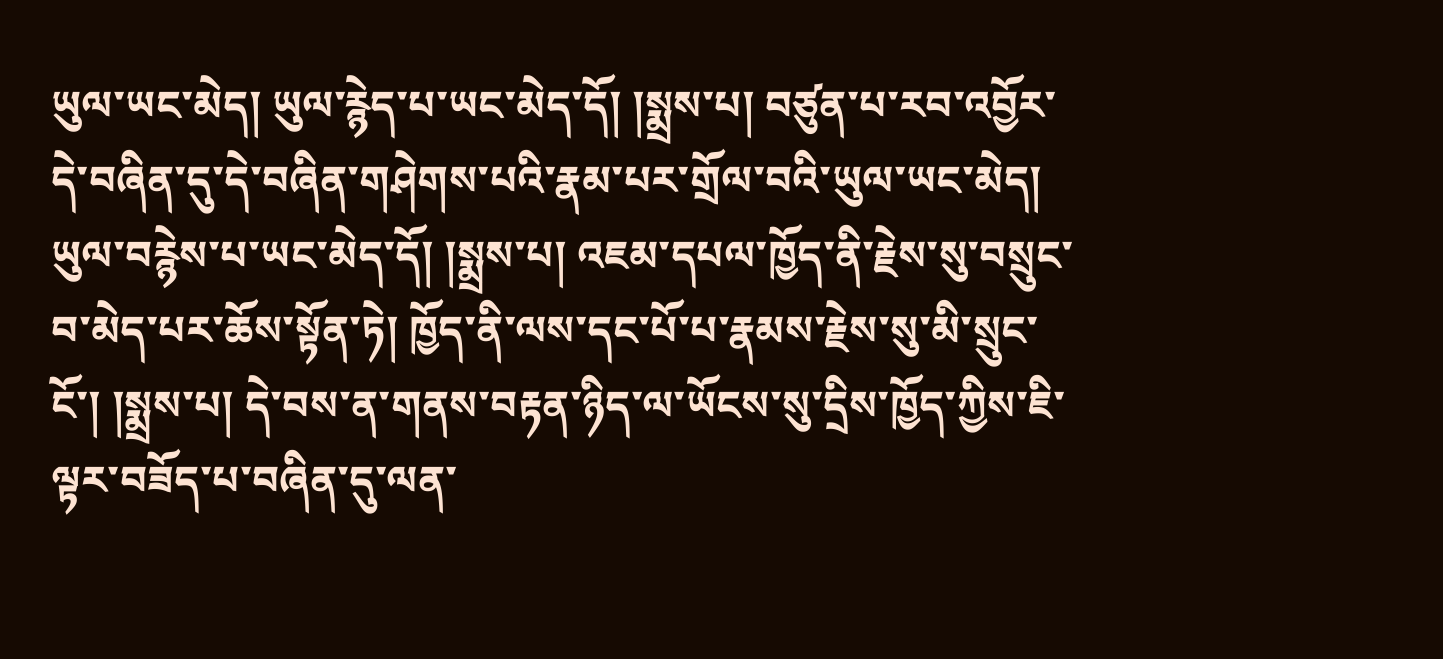ཡུལ་ཡང་མེད། ཡུལ་རྙེད་པ་ཡང་མེད་དོ། །སྨྲས་པ། བཙུན་པ་རབ་འབྱོར་དེ་བཞིན་དུ་དེ་བཞིན་གཤེགས་པའི་རྣམ་པར་གྲོལ་བའི་ཡུལ་ཡང་མེད། ཡུལ་བརྙེས་པ་ཡང་མེད་དོ། །སྨྲས་པ། འཇམ་དཔལ་ཁྱོད་ནི་རྗེས་སུ་བསྲུང་བ་མེད་པར་ཆོས་སྟོན་ཏེ། ཁྱོད་ནི་ལས་དང་པོ་པ་རྣམས་རྗེས་སུ་མི་སྲུང་ངོ་། །སྨྲས་པ། དེ་བས་ན་གནས་བརྟན་ཉིད་ལ་ཡོངས་སུ་དྲིས་ཁྱོད་ཀྱིས་ཇི་ལྟར་བཟོད་པ་བཞིན་དུ་ལན་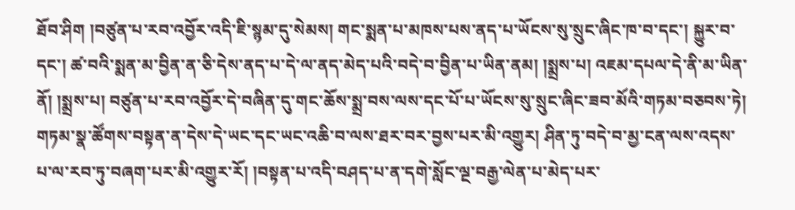ཐོབ་ཤིག །བཙུན་པ་རབ་འབྱོར་འདི་ཇི་སྙམ་དུ་སེམས། གང་སྨན་པ་མཁས་པས་ནད་པ་ཡོངས་སུ་སྲུང་ཞིང་ཁ་བ་དང་། སྐྱུར་བ་དང་། ཚ་བའི་སྨན་མ་བྱིན་ན་ཅི་དེས་ནད་པ་དེ་ལ་ནད་མེད་པའི་བདེ་བ་བྱིན་པ་ཡིན་ནམ། །སྨྲས་པ། འཇམ་དཔལ་དེ་ནི་མ་ཡིན་ནོ། །སྨྲས་པ། བཙུན་པ་རབ་འབྱོར་དེ་བཞིན་དུ་གང་ཆོས་སྨྲ་བས་ལས་དང་པོ་པ་ཡོངས་སུ་སྲུང་ཞིང་ཟབ་མོའི་གཏམ་བཅབས་ཏེ། གཏམ་སྣ་ཚོགས་བསྟན་ན་དེས་དེ་ཡང་དང་ཡང་འཆི་བ་ལས་ཐར་བར་བྱས་པར་མི་འགྱུར། ཤིན་ཏུ་བདེ་བ་མྱ་ངན་ལས་འདས་པ་ལ་རབ་ཏུ་བཞག་པར་མི་འགྱུར་རོ། །བསྟན་པ་འདི་བཤད་པ་ན་དགེ་སློང་ལྔ་བརྒྱ་ལེན་པ་མེད་པར་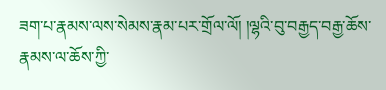ཟག་པ་རྣམས་ལས་སེམས་རྣམ་པར་གྲོལ་ལོ། །ལྷའི་བུ་བརྒྱད་བརྒྱ་ཆོས་རྣམས་ལ་ཆོས་ཀྱི་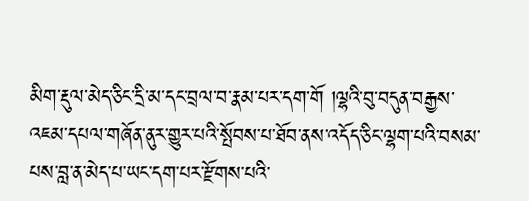མིག་རྡུལ་མེད་ཅིང་དྲི་མ་དང་བྲལ་བ་རྣམ་པར་དག་གོ །ལྷའི་བུ་བདུན་བརྒྱས་འཇམ་དཔལ་གཞོན་ནུར་གྱུར་པའི་སྤོབས་པ་ཐོབ་ནས་འདོད་ཅིང་ལྷག་པའི་བསམ་པས་བླ་ན་མེད་པ་ཡང་དག་པར་རྫོགས་པའི་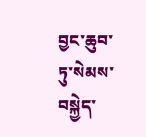བྱང་ཆུབ་ཏུ་སེམས་བསྐྱེད་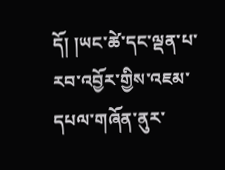དོ། །ཡང་ཚེ་དང་ལྡན་པ་རབ་འབྱོར་གྱིས་འཇམ་དཔལ་གཞོན་ནུར་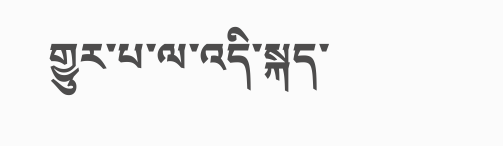གྱུར་པ་ལ་འདི་སྐད་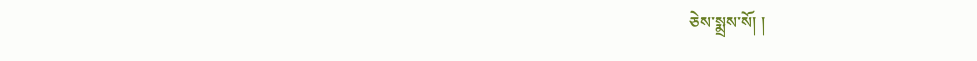ཅེས་སྨྲས་སོ། །